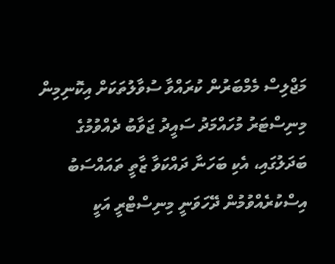މަޖްލިސް މެމްބަރުން ކުރައްވާ ސުވާލުތަކަށް އިކޮނިމިން މިނިސްޓަރު މުހައްމަދު ސައީދު ޖަވާބު ދެއްވުމުގެ ބަދަލުގައި، އެކި ބަހަނާ ދައްކަވާ ޒާތީ ތައައްސަބު އިސްކުރެއްވުމުން ދޭހަވަނީ މިނިސްޓްރީ އަކީ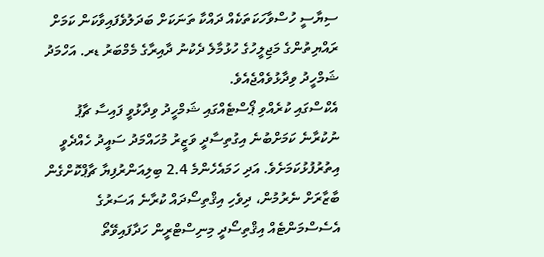ސިޔާސީ ހުސްވާހަކަތަކެއް ދައްކާ ތަނަކަށް ބަދަލުވެފައިވާކަން ކަމަށް ރައްޔިތުންގެ މަޖިލީހުގެ ހުޅުމާލެ ދެކުނު ދާއިރާގެ މެމްބަރު ޑރ. އަހްމަދު ޝަމްހީދު ވިދާޅުވެއްޖެއެވެ.
އެކްސްގައި ކުރެއްވި ޕޯސްޓެއްގައި ޝަމްހީދު ވިދާޅުވީ ފައިސާ ޗާޕު ނުކުރާނެ ކަމަށްބުނެ އިގުތިސާދީ ވަޒީރު މުހައްމަދު ސައީދު ހެއްދެވީ އިތުރުފުޅުކަމަށެވެ. އަދި ހަމައެހެންމެ 2.4 ބިލިއަންރުފިޔާ ޗާޕްކޮށްގެން ބާޒާރަށް ނެރުމުން، ދިވެހި އިޤްތިސޯދައް ކުރާނެ އަސަރުގެ އެސެސްމަންޓެއް އިޤްތިސޯދީ މިނިސްޓްރީން ހަދާފައިވޭތޯ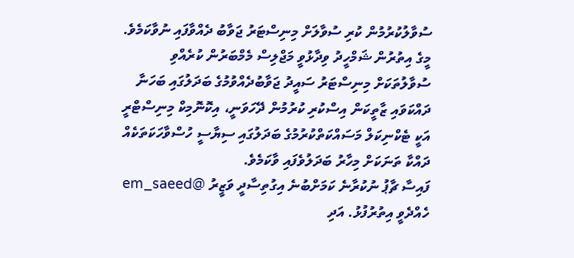ސުވާލުކުރުމުން ކުރި ސުވާލަށް މިނިސްޓަރު ޖަވާބު ދެއްވާފައި ނުވާކަމެވެ. މީގެ އިތުރުން ޝަމްހީދު ވިދާޅުވީ މަޖްލިސް މެމްބަރުން ކުރެއްވި ސުވާލުތަކަށް މިނިސްޓަރު ސައީދު ޖަވާބުދެއްވުމުގެ ބަދަލުގައި ބަހަނާ ދައްކަވައި ޒާތީކަން އިސްކުރި ކުރުމުން ދޭހަވަނީ، އިކޮނޮމިކް މިނިސްޓްރީ އަކީ ޓެކްނިކަލް މަސައްކަތްކުރުމުގެ ބަދަލުގައި ސިޔާސީ ހުސްވާހަކަތަކެއް ދައްކާ ތަނަކަށް މިހާރު ބަދަލުވެފައި ވާކަމެވެ.
ފައިސާ ޗާޕު ނުކުރާނެ ކަމަށްބުނެ އިގުތިސާދީ ވަޒީރު @em_saeed ހެއްދެވީ އިތުރުފުޅު. އަދި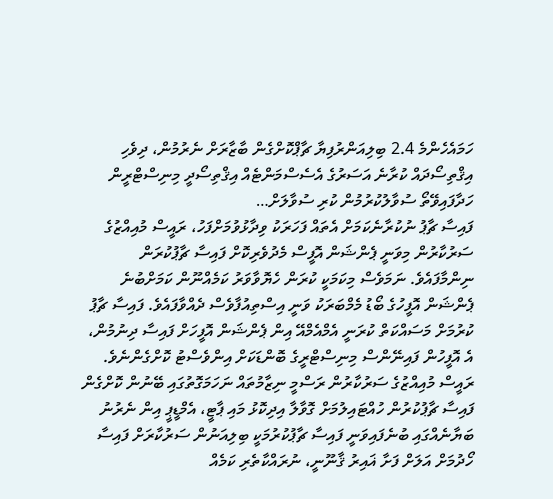ހަމައެހެންމެ 2.4 ބިލިއަންރުފިޔާ ޗާޕްކޮށްގެން ބާޒާރަށް ނެރުމުން، ދިވެހި އިޤްތިސޯދައް ކުރާނެ އަސަރުގެ އެސެސްމަންޓެއް އިޤްތިސޯދީ މިނިސްޓްރީން ހަދާފައިވޭތޯ ސުވާލުކުރުމުން ކުރި ސުވާލަށް…
ފައިސާ ޗާޕު ނުކުރާނެކަމަށް އެތައް ފަހަރަކު ވިދާޅުވުމަށްފަހު، ރައީސް މުއިއްޒުގެ ސަރުކާރުން މިވަނީ ޕެންޝަން އޮފީސް މެދުވެރިކޮށް ފައިސާ ޗާޕުކުރަން ނިންމާފައެވެ. ނަމަވެސް މިކަމަކީ ކުރަން ހެޔޮވާވަރު ކަމެއްނޫން ކަމަށްބުނެ ޕެންޝަން އޮފީހުގެ ބޯޑު މެމްބަރަކު ވަނީ އިސްތިއުފާވެސް ދެއްވާފައެވެ. ފައިސާ ޗާޕު ކުރުމަށް މަސައްކަތް ކުރަނީ އެމްއެމްއޭ އިން ޕެންޝަން އޮފީހަށް ފައިސާ ދިނުމުން، އެ އޮފީހުން ފައިނޭންސް މިނިސްޓްރީގެ ބޮންޑަކަށް އިންވެސްޓު ކޮށްގެންނެވެ.
ރައީސް މުއިއްޒުގެ ސަރުކާރުން ރަސްމީ ނިޒާމުތައް ނަހަމަގޮތުގައި ބޭނުން ކޮށްގެން ފައިސާ ޗާޕުކުރުން ހުއްޓައިލުމަށް ގޮވާލާ އިދިކޮޅު މައި ޕާޓީ، އެމްޑީޕީ އިން ނެރުނު ބަޔާނެއްގައި ބުނެފައިވަނީ ފައިސާ ޗާޕުކުރުމަކީ ބިލިއަނުން ސަރުކާރަށް ފައިސާ ހޯދުމަށް އަލަށް ފަށާ ޣައިރު ޤާނޫނީ، ނުރައްކާތެރި ކަމެއް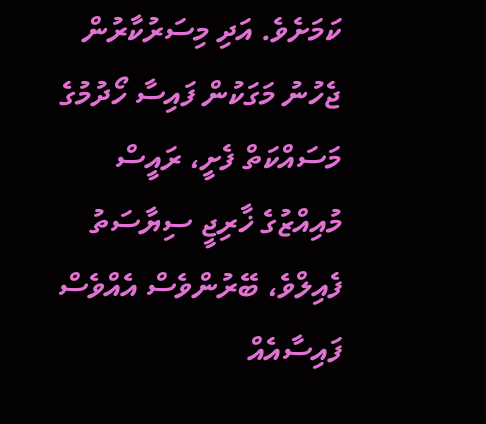ކަމަށެވެ. އަދި މިސަރުކާރުން ޖެހުނު މަގަކުން ފައިސާ ހޯދުމުގެ މަސައްކަތް ފެށީ، ރައީސް މުއިއްޒުގެ ޚާރިޖީ ސިޔާސަތު ފެއިލްވެ، ބޭރުންވެސް އެއްވެސް ފައިސާއެއް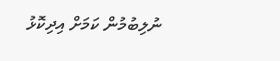ނުލިބުމުން ކަމަށް އިދިކޮޅު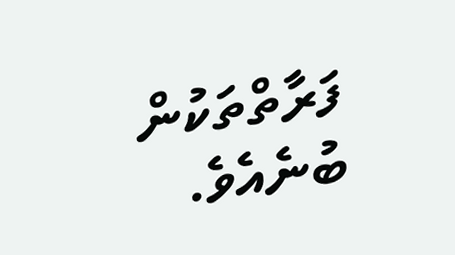ފަރާތްތަކުން ބުނެއެވެ.